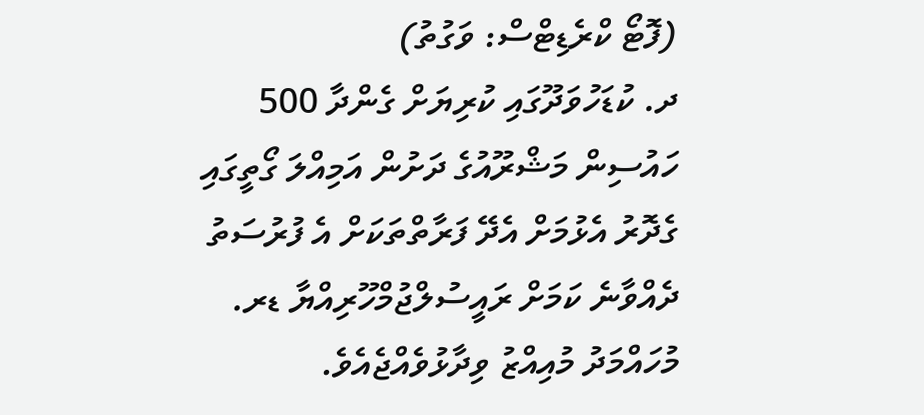(ފޮޓޯ ކްރެޑިޓްސް: ވަގުތު)
ދ. ކުޑަހުވަދޫގައި ކުރިޔަށް ގެންދާ 500 ހައުސިން މަޝްރޫއުގެ ދަށުން އަމިއްލަ ގޯތީގައި ގެދޮރު އެޅުމަށް އެދޭ ފަރާތްތަކަށް އެ ފުރުސަތު ދެއްވާނެ ކަމަށް ރައީސުލްޖުމްހޫރިއްޔާ ޑރ. މުހައްމަދު މުއިއްޒު ވިދާޅުވެއްޖެއެވެ.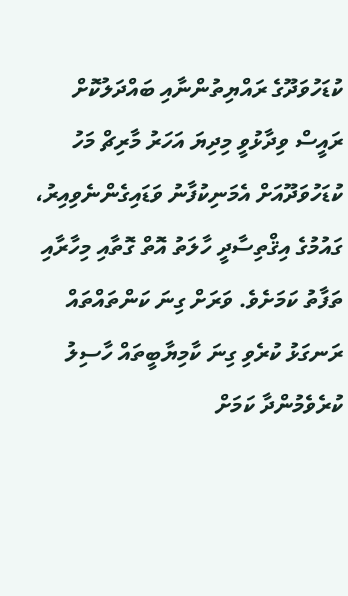ކުޑަހުވަދޫގެ ރައްޔިތުންނާއި ބައްދަލުކޮށް ރައީސް ވިދާޅުވީ މިދިޔަ އަހަރު މާރިޗް މަހު ކުޑަހުވަދޫއަށް އެމަނިކުފާނު ވަޑައިގެންނެވިއިރު، ގައުމުގެ އިޤްތިސާދީ ހާލަތު އޮތް ގޮތާއި މިހާރާއި ތަފާތު ކަމަށެވެ. ވަރަށް ގިނަ ކަންތައްތައް ރަނގަޅު ކުރެވި ގިނަ ކާމިޔާބީތައް ހާސިލު ކުރެވެމުންދާ ކަމަށް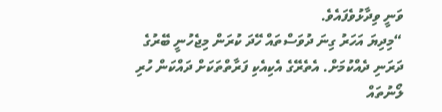ވަނީ ވިދާޅުވެފައެވެ.
“މިދިޔަ އަހަރު ގިނަ ދުވަސްތައް ހޭދަ ކުރަން މިޖެހުނީ ބޭރުގެ ދަރަނި ދެއްކުމަށް. އެތެރޭގެ އެކިއެކި ފަރާތްތަކަށް ދައްކަން ހުރި ލޯނުތައް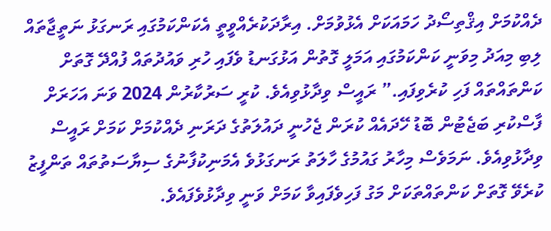ދެއްކުމަށް އިޤްތިސޯދު ހަމައަކަށް އެޅުވުމަށް. އިރާދަކުރެއްވީތީ އެކަންކަމުގައި ރަނގަޅު ނަތީޖާތައް ލިބި މިއަދު މިވަނީ ކަންކަމުގައި އަމަލީ ގޮތުން އަޅުގަނޑު ވެފައި ހުރި ވައުދުތައް ފުއްދޭ ގޮތަށް ކަންތައްތައް ފަހި ކުރެވިފައި.” ރައީސް ވިދާޅުވިއެވެ. ކުރީ ސަރުކާރުން 2024 ވަނަ އަހަރަށް ފާސްކުރި ބަޖެޓުން ބޮޑު ހޭދައެއް ކުރަން ޖެހުނީ ދައުލަތުގެ ދަރަނި ދެއްކުމަށް ކަމަށް ރައީސް ވިދާޅުވިއެވެ. ނަމަވެސް މިހާރު ގައުމުގެ ހާލަތު ރަނގަޅުވެ އެމަނިކުފާނުގެ ސިޔާސަތުތައް ތަންފީޒު ކުރެވޭ ގޮތަށް ކަންތައްތަކަށް މަގު ފަހިވެފައިވާ ކަމަށް ވަނީ ވިދާޅުވެފައެވެ.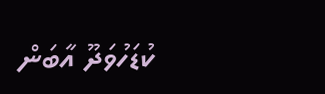ކުޑަހުވަދޫ އާބަން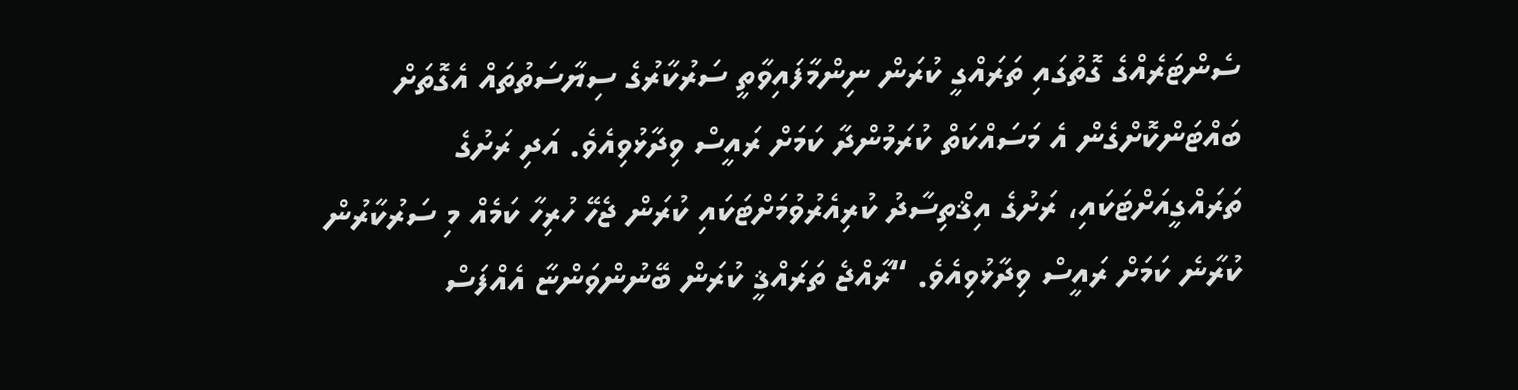ސެންޓަރެއްގެ ގޮތުގައި ތަރައްގީ ކުރަން ނިންމާފައިވާތީ ސަރުކާރުގެ ސިޔާސަތުތައް އެގޮތަށް ބައްޓަންކޮށްގެން އެ މަސައްކަތް ކުރަމުންދާ ކަމަށް ރައީސް ވިދާޅުވިއެވެ. އަދި ރަށުގެ ތަރައްގީއަށްޓަކައި، ރަށުގެ އިޤްތިސާދު ކުރިއެރުވުމަށްޓަކައި ކުރަން ޖެހޭ ހުރިހާ ކަމެއް މި ސަރުކާރުން ކުރާނެ ކަމަށް ރައީސް ވިދާޅުވިއެވެ. “ރާއްޖެ ތަރައްޤީ ކުރަން ބޭނުންވަންޏާ އެއްފަސް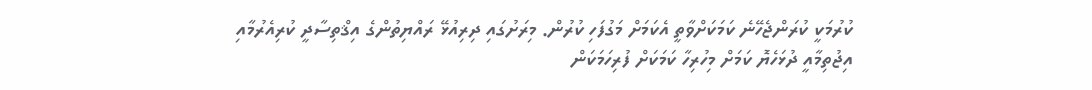ކުރުމަކީ ކުރަންޖެހޭނެ ކަމަކަށްވާތީ އެކަމަށް މަގުފަހި ކުރުން. މިރަށުގައި ދިރިއުޅޭ ރައްޔިތުންގެ އިޤްތިސާދީ ކުރިއެރުމާއި އިޖުތިމާއީ ދުޅަހެޔޮ ކަމަށް މިހުރިހާ ކަމަކަށް ފުރިހަމަކަން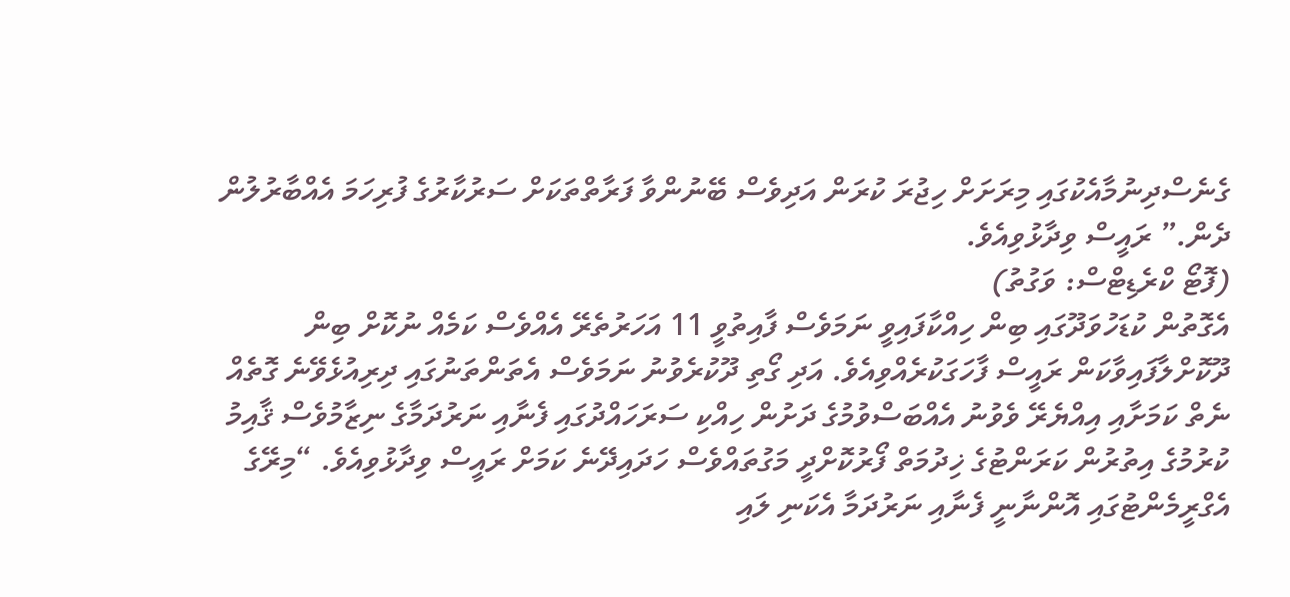ގެނެސްދިނުމާއެކުގައި މިރަށަށް ހިޖުރަ ކުރަން އަދިވެސް ބޭނުންވާ ފަރާތްތަކަށް ސަރުކާރުގެ ފުރިހަމަ އެއްބާރުލުން ދެން.” ރައީސް ވިދާޅުވިއެވެ.
(ފޮޓޯ ކްރެޑިޓްސް: ވަގުތު)
އެގޮތުން ކުޑަހުވަދޫގައި ބިން ހިއްކާފައިވީ ނަމަވެސް ފާއިތުވީ 11 އަހަރުތެރޭ އެއްވެސް ކަމެއް ނުކޮށް ބިން ދޫކޮށްލާފައިވާކަން ރައީސް ފާހަގަކުރެއްވިއެވެ. އަދި ގޯތި ދޫކުރެވުނު ނަމަވެސް އެތަންތަނުގައި ދިރިއުޅެވޭނެ ގޮތެއް ނެތް ކަމަށާއި އިއްޔެރޭ ވެވުނު އެއްބަސްވުމުގެ ދަށުން ހިއްކި ސަރަހައްދުގައި ފެނާއި ނަރުދަމާގެ ނިޒާމުވެސް ޤާއިމު ކުރުމުގެ އިތުރުން ކަރަންޓުގެ ޚިދުމަތް ފޯރުކޮށްދީ މަގުތައްވެސް ހަދައިދޭނެ ކަމަށް ރައީސް ވިދާޅުވިއެވެ. “މިރޭގެ އެގްރީމެންޓުގައި އޮންނާނީ ފެނާއި ނަރުދަމާ އެކަނި ލައި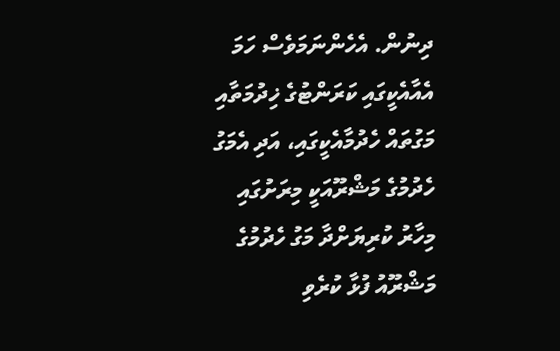ދިނުން. އެހެންނަމަވެސް ހަމަ އެއާއެކީގައި ކަރަންޓުގެ ޚިދުމަތާއި މަގުތައް ހެދުމާއެކީގައި، އަދި އެމަގު ހެދުމުގެ މަޝްރޫއަކީ މިރަށުގައި މިހާރު ކުރިޔަށްދާ މަގު ހެދުމުގެ މަޝްރޫއު ފުޅާ ކުރެވި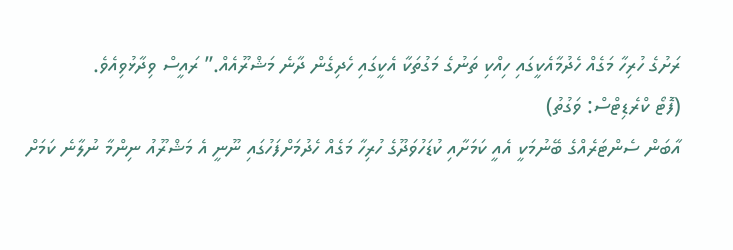ރަށުގެ ހުރިހާ މަގެއް ހެދުމާއެކީގައި ހިއްކި ތަނުގެ މަގުތަކާ އެކީގައި ހެދިގެން ދާނެ މަޝްރޫއެއް.” ރައީސް ވިދާޅުވިއެވެ.
(ފޮޓޯ ކްރެޑިޓްސް: ވަގުތު)
އާބަން ސެންޓަރެއްގެ ބޭނުމަކީ އެއީ ކަމަށާއި ކުޑަހުވަދޫގެ ހުރިހާ މަގެއް ހެދުމަށްފަހުގައި ނޫނީ އެ މަޝްރޫއު ނިންމާ ނުލާނެ ކަމަށް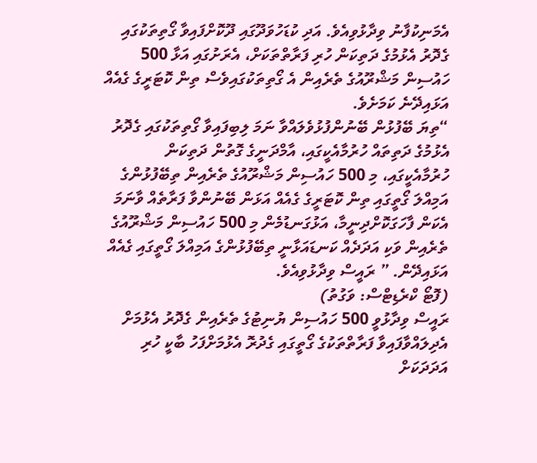އެމަނިކުފާނު ވިދާޅުވިއެވެ. އަދި ކުޑަހުވަދޫގައި ދޫކޮށްފައިވާ ގޯތިތަކުގައި ގެދޮރު އެޅުމުގެ ދަތިކަން ހުރި ފަރާތްތަކަށް، އެރަށުގައި އަޅާ 500 ހައުސިން މަޝްރޫއުގެ ތެރެއިން އެ ގޯތިތަކުގައިވެސް ތިން ކޮޓަރީގެ ގެއެއް އަޅައިދޭނެ ކަމަށެވެ.
“ތިޔަ ބޭފުޅުން ބޭނުންފުޅުވެލައްވާ ނަމަ ލިބިފައިވާ ގޯތިތަކުގައި ގެދޮރު އެޅުމުގެ ދަތިތައް ހުރުމާއެކީގައި، އާމްދަނީގެ ގޮތުން ދަތިކަން ހުރުމާއެކީގައި، މި 500 ހައުސިން މަޝްރޫއުގެ ތެރެއިން ތިބޭފުޅުންގެ އަމިއްލަ ގޯތީގައި ތިން ކޮޓަރީގެ ގެއެއް އަޅަން ބޭނުންވާ ފަރާތެއް ވާނަމަ އެކަން ފާހަގަކޮށްދިނީމާ، އަޅުގަނޑުމެން މި 500 ހައުސިން މަޝްރޫއުގެ ތެރެއިން ވަކި އަދަދެއް ކަނޑައަޅާނީ ތިބޭފުޅުންގެ އަމިއްލަ ގޯތީގައި ގެއެއް އަޅައިދޭން. ” ރައީސް ވިދާޅުވިއެވެ.
(ފޮޓޯ ކްރެޑިޓްސް: ވަގުތު)
ރައީސް ވިދާޅުވީ 500 ހައުސިން ޔުނިޓުގެ ތެރެއިން ގެދޮރު އެޅުމަށް އެދިލައްވާފައިވާ ފަރާތްތަކުގެ ގޯތީގައި ގެދުރޮ އެޅުމަށްފަހު ބާކީ ހުރި އަދަދަކަށް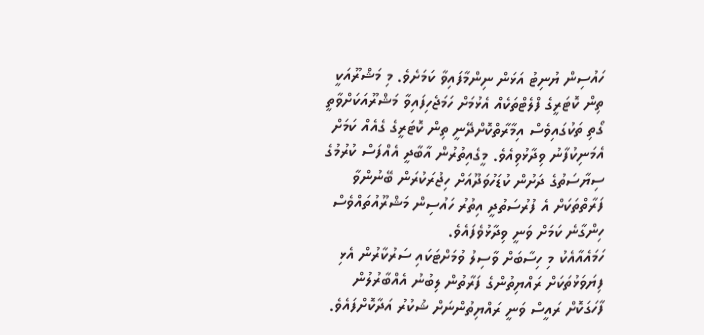ހައުސިން ޔުނިޓު އަޅަން ނިންމާފައިވާ ކަމަށެވެ. މި މަޝްރޫއަކީ ތިން ކޮޓަރީގެ ފްލެޓްތަކެއް އެޅުމަށް ހަމަޖެހިފައިވާ މަޝްރޫއަކަށްވާތީ ގޯތި ތަކުގައިވެސް އިމާރާތްކޮށްދޭނީ ތިން ކޮޓަރީގެ ގެއެއް ކަމަށް އެމަނިކުފާނު ވިދާޅުވިއެވެ. މީގެއިތުރުން އާބާދީ އެއްފަސް ކުރުމުގެ ސިޔާސަތުގެ ދަށުން ކުޑަހުވަދޫއަށް ހިޖުރަކުރަން ބޭނުންވާ ފަރާތްތަކަށް އެ ފުރުސަތުދީ އިތުރު ހައުސިން މަޝްރޫއުތައްވެސް ހިންގާނެ ކަމަށް ވަނީ ވިދާޅުވެފައެވެ.
ހަމައެއާއެކު މި ހިސާބަށް ވާސިލު ވުމަށްޓަކައި ސަރުކާރުން އެޅި ފިޔަވަޅުތަކަށް ރައްޔިތުންގެ ފަރާތުން ލިބުނު އެއްބާރުލުން ފާހަގަކޮށް ރައީސް ވަނީ ރައްޔިތުންނަށް ޝުކުރު އަދާކޮށްފައެވެ.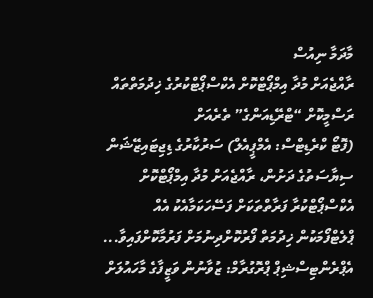މާދަމާ ނިއުސް
ރާއްޖެއަށް މުދާ އިމްޕޯޓްކޮށް އެކްސްޕޯޓްކުރުގެ ޚިދުމަތްތައް ރަސްމީކޮށް “ޓްރޭޑިއަންގެ” ތެރެއަށް
(ފޮޓޯ ކްރެޑިޓްސް: އެމްޕީއެލް) ސަރުކާރުގެ ޑިޖިޓައިޒޭޝަން ސިޔާސަތުގެ ދަށުން، ރާއްޖެއަށް މުދާ އިމްޕޯޓްކޮށް އެކްސްޕޯޓްކުރާ ފަރާތްތަކަށް ފަސޭހަކަމާއެކު އެއް ޕްލެޓްފޯމަކުން ޚިދުމަތް ފޯރުކޮށްދިނުމަށް ފަރުމާކޮށްފައިވާ...
އެޕްރެންޓިސްޝިޕް ޕްރޮގުރާމް: ޒުވާނުން ވަޒީފާގެ މާހައުލަށް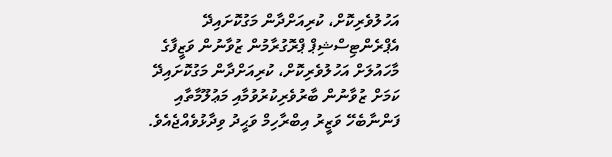އަހުލުވެރިކޮށް، ކުރިއަށްދާން މަގުކޮށައިދޭ
އެޕްރެންޓިސްޝިޕް ޕްރޮގުރާމުން ޒުވާނުން ވަޒީފާގެ މާހައުލަށް އަހުލުވެރިކޮށް، ކުރިއަށްދާން މަގުކޮށައިދޭ ކަމަށް ޒުވާނުން ބާރުވެރިކުރުވުމާއި މަޢުލޫމާތާއި ފަންނާބެހޭ ވަޒީރު އިބްރާހިމް ވަޙީދު ވިދާޅުވެއްޖެއެވެ.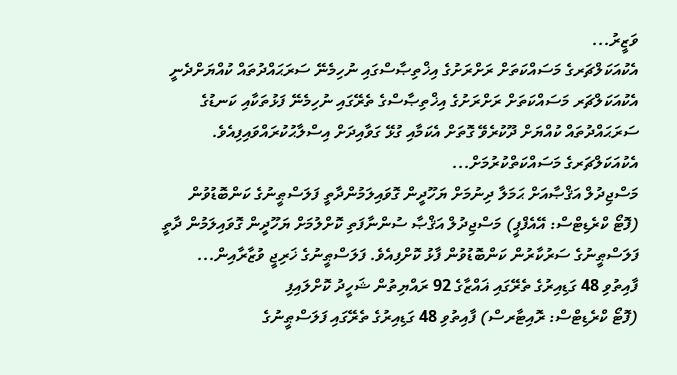ވަޒީރު...
އެކުއަކަލްޗަރގެ މަސައްކަތަށް ރަށްރަށުގެ އިޚްތިޞާސްގައި ނުހިމެނޭ ސަރަޙައްދުތައް ކުއްޔަށްދެނީ
އެކުއަކަލްޗަރ މަސައްކަތަށް ރަށްރަށުގެ އިޚްތިޞާސްގެ ތެރޭގައި ނުހިމެނޭ ފަޅުތަކާއި ކަނޑުގެ ސަރަޙައްދުތައް ކުއްޔަށް ދޫކުރެވޭ ގޮތަށް އެކަމާއި ގުޅޭ ގަވާއިދަށް އިސްލާޙުކުރައްވައިފިއެވެ. އެކުއަކަލްޗަރގެ މަސައްކަތްކުރުމަށް...
މަސްޖިދުލް އަޤްޞާއަށް ޙަމަލާ ދިނުމަށް ޔަހޫދީން ގޮވައިލަމުންދާތީ ފަލަސްޠީނުގެ ކަންބޮޑުވުން
(ފޮޓޯ ކްރެޑިޓްސް: އޭއެފްޕީ) މަސްޖިދުލް އަޤްޞާ ސުންނާފަތި ކޮށްލުމަށް ޔަހޫދީން ގޮވައިލަމުން ދާތީ ފަލަސްޠީނުގެ ސަރުކާރުން ކަންބޮޑުވުން ފާޅު ކޮށްފިއެވެ. ފަލަސްޠީނުގެ ޚަރިޖީ ވުޒާރާއިން...
ފާއިތުވި 48 ގަޑިއިރުގެ ތެރޭގައި ޣައްޒާގެ 92 ރައްޔިތުން ޝަހީދު ކޮށްލައިފި
(ފޮޓޯ ކްރެޑިޓްސް: ރޮއިޓާރސް) ފާއިތުވި 48 ގަޑިއިރުގެ ތެރޭގައި ފަލަސްޠީނުގެ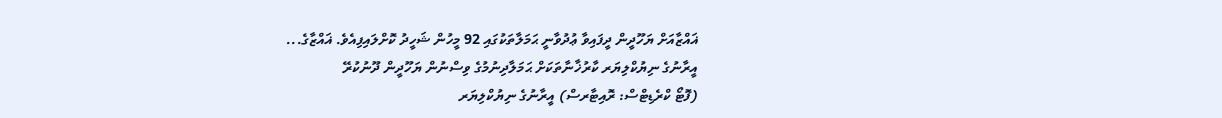ޣައްޒާއަށް ޔަހޫދީން ދީފައިވާ ޢުދުވާނީ ޙަމަލާތަކުގައި 92 މީހުން ޝަހީދު ކޮށްލައިފިއެވެ. ޣައްޒާގެ...
އީރާނުގެ ނިޔުކްލިޔަރ ކާރުޚާނާތަކަށް ޙަމަލާދިނުމުގެ ވިސްނުން ޔަހޫދީން ދޫނުކުރޭ
(ފޮޓޯ ކްރެޑިޓްސް: ރޮއިޓާރސް) އީރާނުގެ ނިޔުކްލިޔަރ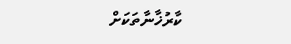ކާރުޚާނާތަކަށް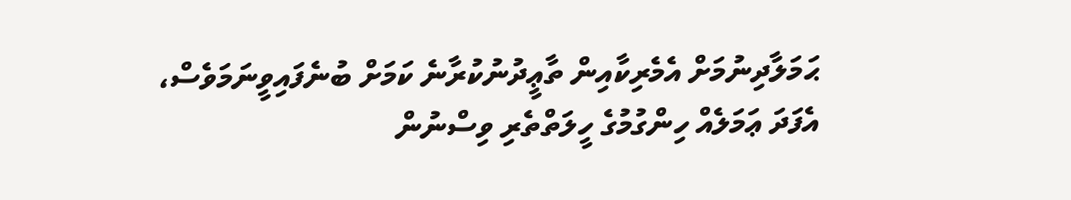ޙަމަލާދިނުމަށް އެމެރިކާއިން ތާޢީދުނުކުރާނެ ކަމަށް ބުނެފައިވީނަމަވެސް، އެފަދަ ޢަމަލެއް ހިންގުމުގެ ހީލަތްތެރި ވިސްނުން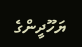ޔަހޫދީންގެ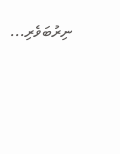ނިރުބަވެރި...